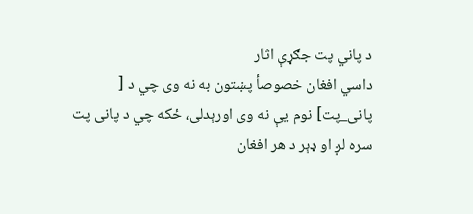د پاني پت جګړې اثار
داسي افغان خصوصأ پښتون به نه وی چي د [ پانی_پت] نوم یې نه وی اورېدلی، ځکه چي د پانی پت سره لږ او ډېر د هر افغان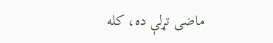ماضی تړلې ده، کله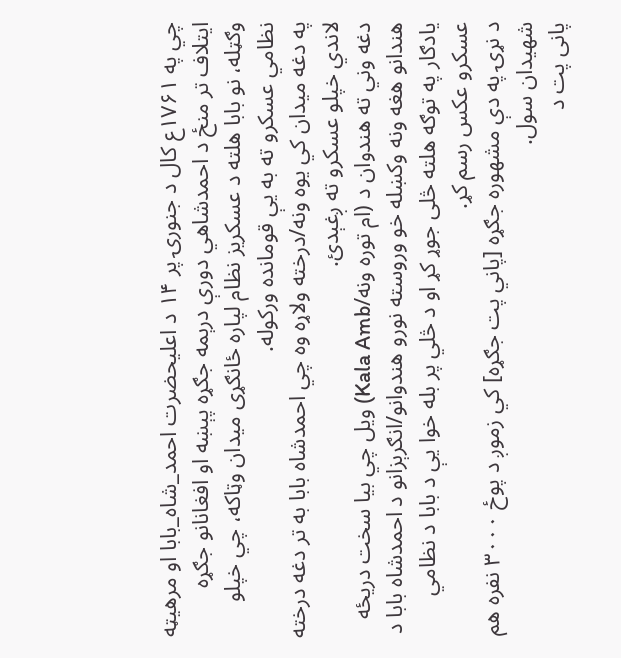چي په ۱۷۶۱ع کال د جنورۍ پر ۱۴ د اعلیحضرت احمد_شاه_بابا او مرهیټه ایتلاف تر منځ د احمدشاهي دورې درېمه جګړه پېښه او افغانانو جګړه وګټله، نو بابا هلته د عسکریز نظام لپاره ځانګړی میدان وټاکه، چي خپلو نظامي عسکرو ته به یې قومانده ورکوله.
په دغه میدان کي يوه ونه/درخته ولاړه وه چي احمدشاه بابا به تر دغه درخته لاندي خپلو عسکرو ته ږغېدئ.
دغه وني ته هندوان د (ام توره ونه/Kala Amb) ویل چي بيا سخت دريځه هندانو هغه ونه وکښله خو وروسته نورو هندوانو/انګرېزانو د احمدشاه بابا د يادګار په توګه هلته څلی جوړ کړ او د څلي پر بله خوا یې د بابا د نظامي عسکرو عکس رسم کړ.
د نړۍ په دې مشهوره جګړه [پاني پت جګړه] کي زموږ د پوځ ۳۰۰۰ نفره هم شهیدان سول.
پانی پت د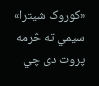«کوروک شیترا» سیمي ته څرمه پروت دی چي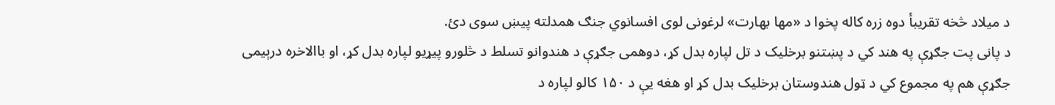د میلاد څخه تقریبأ دوه زره کاله پخوا د «مها بهارت» لرغونی لوی افسانوي جنګ همدلته پیښ سوی دئ.
د پانی پت جګړې په هند کي د پښتنو برخلیک د تل لپاره بدل کړ، دوهمی جګړې د هندوانو تسلط د څلورو پیړیو لپاره بدل کړ، او باالاخره درېیمی جګړې هم په مجموع کي د ټول هندوستان برخلیک بدل کړ او هغه یې د ۱۵۰ کالو لپاره د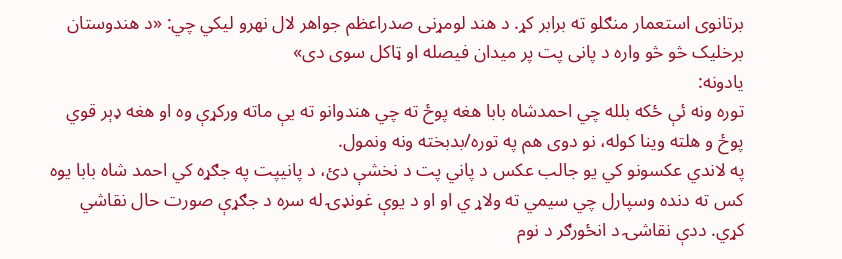برتانوی استعمار منګلو ته برابر کړ. د هند لومړنی صدراعظم جواهر لال نهرو لیکي چي: «د هندوستان برخلیک څو څو واره د پانی پت پر میدان فیصله او ټاکل سوی دی»
یادونه:
توره ونه ئې ځکه بلله چي احمدشاه بابا هغه پوځ ته چي هندوانو ته یې ماته ورکړې وه او هغه ډېر قوي پوځ و هلته وینا کوله، نو دوی هم په توره/بدبخته ونه ونمول.
په لاندي عکسونو کي يو جالب عکس د پاني پت د نخشې دئ، د پانيپت په جګړه کي احمد شاه بابا يوه کس ته دنده وسپارل چي سیمي ته ولاړ ي او او د یوې غونډۍ له سره د جګړې صورت حال نقاشي کړي. ددې نقاشۍ د انځورګر د نوم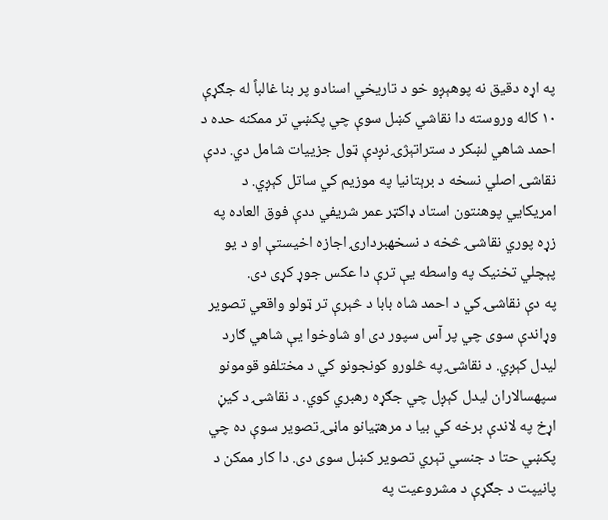په اړه دقیق نه پوهېږو خو د تاریخي اسنادو پر بنا غالباً له جګړې ۱۰ کاله وروسته دا نقاشي کښل سوې چي پکښي تر ممکنه حده د احمد شاهي لښکر د ستراتېژۍ نږدې ټول جزییات شامل دي. ددې نقاشۍ اصلي نسخه د برېتانیا په موزیم کي ساتل کېږي. د امریکايي پوهنتون استاد ډاکټر عمر شریفي ددې فوق العاده په زړه پوري نقاشۍ څخه د نسخهبردارۍ اجازه اخیستې او د یو پېچلي تخنیک په واسطه یې ترې دا عکس جوړ کړی دی.
په دې نقاشۍ کي د احمد شاه بابا د څېرې تر ټولو واقعي تصویر وړاندې سوی چي پر آس سپور دی او شاوخوا یې شاهي ګارد لیدل کېږي. د نقاشۍ په څلورو کونجونو کي د مختلفو قومونو سپهسالاران لیدل کېږل چي جګړه رهبري کوي. د نقاشۍ د کیڼ اړخ په لاندې برخه کي بیا د مرهټیانو ماڼۍ تصویر سوې ده چي پکښي حتا د جنسي تېري تصویر کښل سوی دی. دا کار ممکن د پانيپت د جګړې د مشروعیت په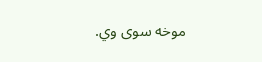موخه سوی وي.